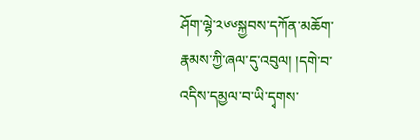ཤོག་ལྷེ་༢༦༦སྐྱབས་དཀོན་མཆོག་རྣམས་ཀྱི་ཞལ་དུ་འབུལ། །དགེ་བ་འདིས་དམྱལ་བ་ཡི་དྭགས་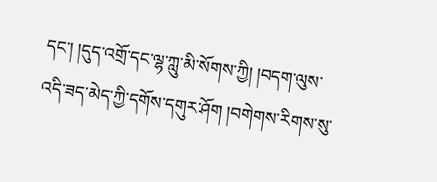དང་། །དུད་འགྲོ་དང་ལྷ་ཀླུ་མི་སོགས་ཀྱི། །བདག་ལུས་འདི་ཟད་མེད་ཀྱི་དགོས་དགུར་ཤོག །བགེགས་རིགས་སུ་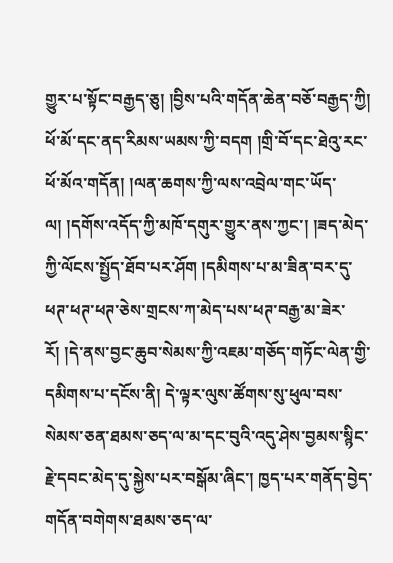གྱུར་པ་སྟོང་བརྒྱད་ཅུ། །བྱིས་པའི་གདོན་ཆེན་བཅོ་བརྒྱད་ཀྱི། ཕོ་མོ་དང་ནད་རིམས་ཡམས་ཀྱི་བདག །གྲི་བོ་དང་ཐེའུ་རང་ཕོ་མོའ་གདོན། །ལན་ཆགས་ཀྱི་ལས་འབྲེལ་གང་ཡོད་ལ། །དགོས་འདོད་ཀྱི་མཁོ་དགུར་གྱུར་ནས་ཀྱང་། །ཟད་མེད་ཀྱི་ལོངས་སྤྱོད་ཐོབ་པར་ཤོག །དམིགས་པ་མ་ཟིན་བར་དུ་ཕཊ་ཕཊ་ཕཊ་ཅེས་གྲངས་ཀ་མེད་པས་ཕཊ་བརྒྱ་མ་ཟེར་རོ། །དེ་ནས་བྱང་ཆུབ་སེམས་ཀྱི་འཇམ་གཅོད་གཏོང་ལེན་གྱི་དམིགས་པ་དངོས་ནི། དེ་ལྟར་ལུས་ཚོགས་སུ་ཕུལ་བས་སེམས་ཅན་ཐམས་ཅད་ལ་མ་དང་བུའི་འདུ་ཤེས་བྱམས་སྙིང་རྗེ་དབང་མེད་དུ་སྐྱེས་པར་བསྒོམ་ཞིང་། ཁྱད་པར་གནོད་བྱེད་གདོན་བགེགས་ཐམས་ཅད་ལ་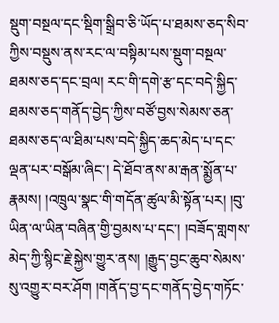སྡུག་བསྔལ་དང་སྡིག་སྒྲིབ་ཅི་ཡོད་པ་ཐམས་ཅད་སིབ་ཀྱིས་བསྡུས་ནས་རང་ལ་བསྟིམ་པས་སྡུག་བསྔལ་ཐམས་ཅད་དང་བྲལ། རང་གི་དགེ་རྩ་དང་བདེ་སྐྱིད་ཐམས་ཅད་གནོད་བྱེད་ཀྱིས་བཙོ་བྱས་སེམས་ཅན་ཐམས་ཅད་ལ་ཐིམ་པས་བདེ་སྐྱིད་ཆད་མེད་པ་དང་ལྡན་པར་བསྒོམ་ཞིང་། དེ་ཐོབ་ནས་མ་རྒན་སྨྱོན་པ་རྣམས། །འཁྲུལ་སྣང་གི་གདོན་ཚུལ་མི་སྟོན་པར། །བུ་ཡིན་ལ་ཡིན་བཞིན་གྱི་བྱམས་པ་དང་། །བཟོད་གླགས་མེད་ཀྱི་སྙིང་རྗེ་སྐྱེས་གྱུར་ནས། །རྒྱུད་བྱང་ཆུབ་སེམས་སུ་འགྱུར་བར་ཤོག །གནོད་བྱ་དང་གནོད་བྱེད་གཏོང་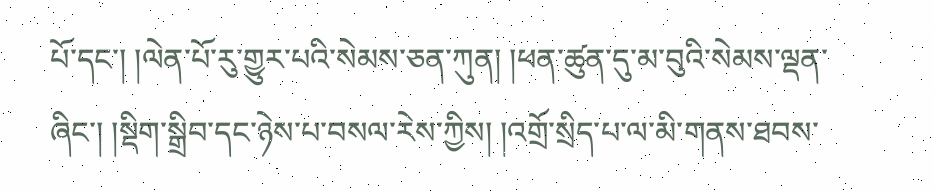པོ་དང་། །ལེན་པོ་རུ་གྱུར་པའི་སེམས་ཅན་ཀུན། །ཕན་ཚུན་དུ་མ་བུའི་སེམས་ལྡན་ཞིང་། །སྡིག་སྒྲིབ་དང་ཉེས་པ་བསལ་རེས་ཀྱིས། །འགྲོ་སྲིད་པ་ལ་མི་གནས་ཐབས་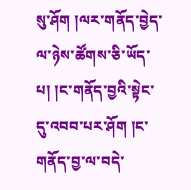སུ་ཤོག །ལར་གནོད་བྱེད་ལ་ཉེས་ཚོགས་ཅི་ཡོད་པ། །ང་གནོད་བྱའི་སྟེང་དུ་འབབ་པར་ཤོག །ང་གནོད་བྱ་ལ་བདེ་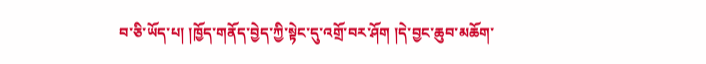བ་ཅི་ཡོད་པ། །ཁྱོད་གནོད་བྱེད་ཀྱི་སྟེང་དུ་འགྲོ་བར་ཤོག །དེ་བྱང་ཆུབ་མཆོག་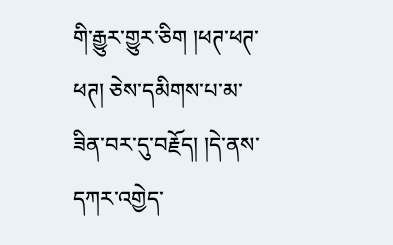གི་རྒྱུར་གྱུར་ཅིག །ཕཊ་ཕཊ་ཕཊ། ཅེས་དམིགས་པ་མ་ཟིན་བར་དུ་བརྗོད། །དེ་ནས་དཀར་འགྱེད་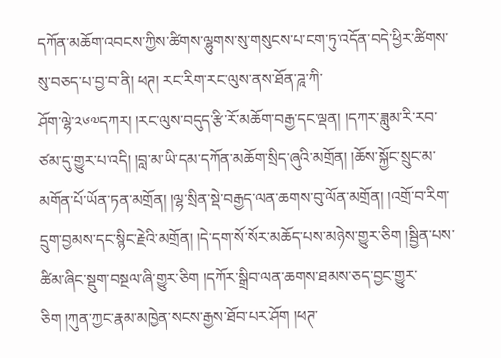དཀོན་མཆོག་འབངས་ཀྱིས་ཚིགས་ལྷུགས་སུ་གསུངས་པ་ངག་ཏུ་འདོན་བདེ་ཕྱིར་ཚིགས་སུ་བཅད་པ་བྱ་བ་ནི། ཕཊ། རང་རིག་རང་ལུས་ནས་ཐོན་ཌཱ་ཀི་
ཤོག་ལྷེ་༢༦༧དཀར། །རང་ལུས་བདུད་རྩི་རོ་མཆོག་བརྒྱ་དང་ལྡན། །དཀར་ཟླུམ་རི་རབ་ཙམ་དུ་གྱུར་པ་འདི། །བླ་མ་ཡི་དམ་དཀོན་མཆོག་སྲིད་ཞུའི་མགྲོན། །ཆོས་སྐྱོང་སྲུང་མ་མགོན་པོ་ཡོན་ཏན་མགྲོན། །ལྷ་སྲིན་སྡེ་བརྒྱད་ལན་ཆགས་བུ་ལོན་མགྲོན། །འགྲོ་བ་རིག་དྲུག་བྱམས་དང་སྙིང་རྗེའི་མགྲོན། །དེ་དག་སོ་སོར་མཆོད་པས་མཉེས་གྱུར་ཅིག །སྦྱིན་པས་ཚིམ་ཞིང་སྡུག་བསྔལ་ཞི་གྱུར་ཅིག །དཀོར་སྒྲིབ་ལན་ཆགས་ཐམས་ཅད་བྱང་གྱུར་ཅིག །ཀུན་ཀྱང་རྣམ་མཁྱེན་སངས་རྒྱས་ཐོབ་པར་ཤོག །ཕཊ་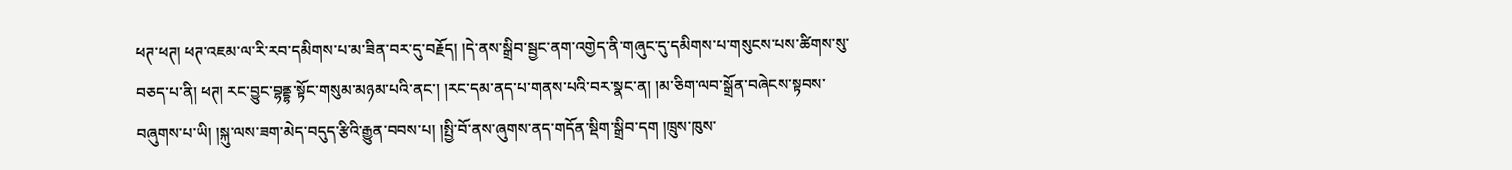ཕཊ་ཕཊ། ཕཊ་འཇམ་ལ་རི་རབ་དམིགས་པ་མ་ཟིན་བར་དུ་བརྗོད། །དེ་ནས་སྒྲིབ་སྦྱང་ནག་འགྱེད་ནི་གཞུང་དུ་དམིགས་པ་གསུངས་པས་ཚིགས་སུ་བཅད་པ་ནི། ཕཊ། རང་བྱུང་བྷནྡྷ་སྟོང་གསུམ་མཉམ་པའི་ནང་། །རང་དམ་ནད་པ་གནས་པའི་བར་སྣང་ན། །མ་ཅིག་ལབ་སྒྲོན་བཞེངས་སྟབས་བཞུགས་པ་ཡི། །སྐུ་ལས་ཟག་མེད་བདུད་རྩིའི་རྒྱུན་བབས་པ། །སྤྱི་བོ་ནས་ཞུགས་ནད་གདོན་སྡིག་སྒྲིབ་དག །ཁྲུས་ཁུས་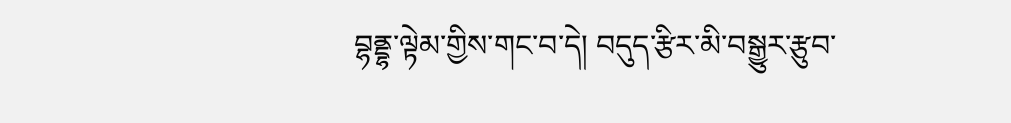བྷནྡྷ་ལྟེམ་གྱིས་གང་བ་དེ། བདུད་རྩིར་མི་བསྒྱུར་རྩུབ་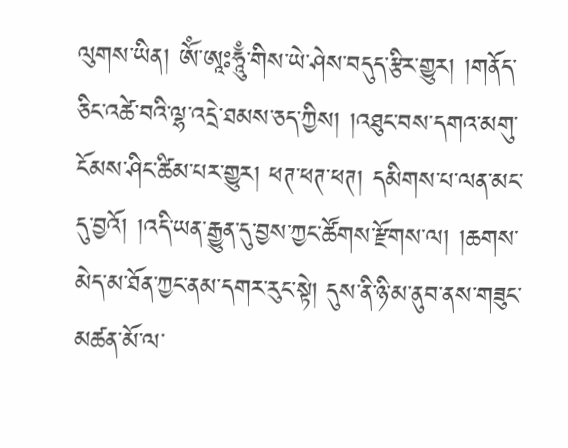ལུགས་ཡིན། ༀ་ཨཱཿཧཱུྃ་གིས་ཡེ་ཤེས་བདུད་རྩིར་གྱུར། །གནོད་ཅིང་འཚེ་བའི་ལྷ་འདྲེ་ཐམས་ཅད་ཀྱིས། །འཐུང་བས་དགའ་མགུ་ངོམས་ཤིང་ཚིམ་པར་གྱུར། ཕཊ་ཕཊ་ཕཊ། དམིགས་པ་ལན་མང་དུ་བྱའོ། །འདི་ཡན་རྒྱུན་དུ་བྱས་ཀྱང་ཚོགས་རྫོགས་ལ། །ཆགས་མེད་མ་ཐོན་ཀྱང་ནམ་དགར་རུང་སྟེ། དུས་ནི་ཉི་མ་ནུབ་ནས་གཟུང་མཚན་མོ་ལ་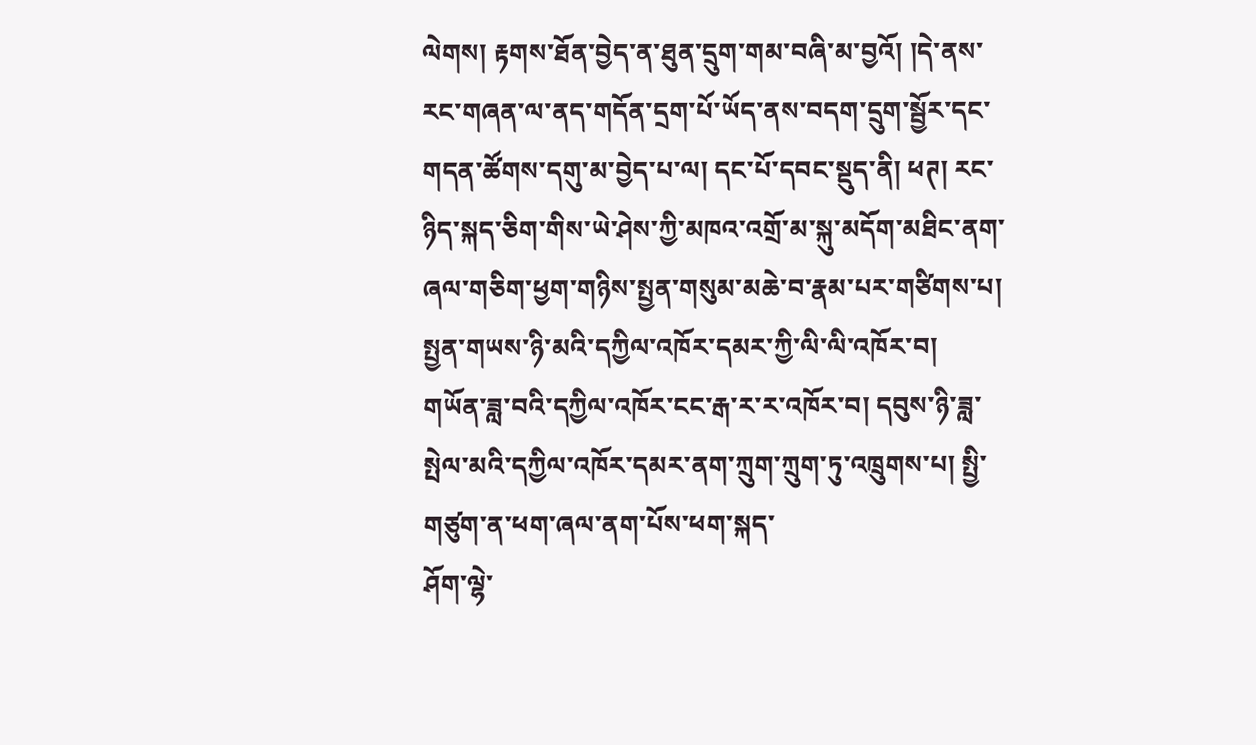ལེགས། རྟགས་ཐོན་བྱེད་ན་ཐུན་དྲུག་གམ་བཞི་མ་བྱའོ། །དེ་ནས་རང་གཞན་ལ་ནད་གདོན་དྲག་པོ་ཡོད་ནས་བདག་དྲུག་སྦྱོར་དང་གདན་ཚོགས་དགུ་མ་བྱེད་པ་ལ། དང་པོ་དབང་སྡུད་ནི། ཕཊ། རང་ཉིད་སྐད་ཅིག་གིས་ཡེ་ཤེས་ཀྱི་མཁའ་འགྲོ་མ་སྐུ་མདོག་མཐིང་ནག་ཞལ་གཅིག་ཕྱག་གཉིས་སྤྱན་གསུམ་མཆེ་བ་རྣམ་པར་གཙིགས་པ། སྤྱན་གཡས་ཉི་མའི་དཀྱིལ་འཁོར་དམར་ཀྱི་ལི་ལི་འཁོར་བ། གཡོན་ཟླ་བའི་དཀྱིལ་འཁོར་ངང་རྒ་ར་ར་འཁོར་བ། དབུས་ཉི་ཟླ་སྤེལ་མའི་དཀྱིལ་འཁོར་དམར་ནག་ཀྲུག་ཀྲུག་ཏུ་འཁྲུགས་པ། སྤྱི་གཙུག་ན་ཕག་ཞལ་ནག་པོས་ཕག་སྐད་
ཤོག་ལྷེ་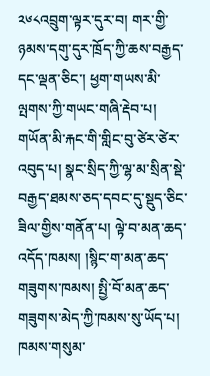༢༦༨འབྲུག་ལྟར་དུར་བ། གར་གྱི་ཉམས་དགུ་དུར་ཁྲོད་ཀྱི་ཆས་བརྒྱད་དང་ལྡན་ཅིང་། ཕྱག་གཡས་མི་ལྤགས་ཀྱི་གཡང་གཞི་རྡེབ་པ། གཡོན་མི་རྐང་གི་གླིང་བུ་ཙེར་ཙེར་འབུད་པ། སྣང་སྲིད་ཀྱི་ལྷ་མ་སྲིན་སྡེ་བརྒྱད་ཐམས་ཅད་དབང་དུ་སྡུད་ཅིང་ཟིལ་གྱིས་གནོན་པ། ལྟེ་བ་མན་ཆད་འདོད་ཁམས། །སྙིང་ག་མན་ཆད་གཟུགས་ཁམས། སྤྱི་བོ་མན་ཆད་གཟུགས་མེད་ཀྱི་ཁམས་སུ་ཡོད་པ། ཁམས་གསུམ་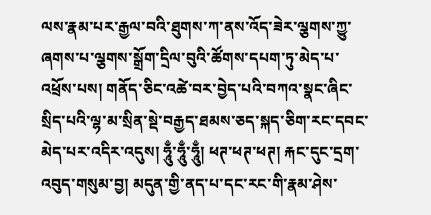ལས་རྣམ་པར་རྒྱལ་བའི་ཐུགས་ཀ་ནས་འོད་ཟེར་ལྕགས་ཀྱུ་ཞགས་པ་ལྕགས་སྒྲོག་དྲིལ་བུའི་ཚོགས་དཔག་ཏུ་མེད་པ་འཕྲོས་པས། གནོད་ཅིང་འཚེ་བར་བྱེད་པའི་བཀའ་སྣང་ཞིང་སྲིད་པའི་ལྷ་མ་སྲིན་སྡེ་བརྒྱད་ཐམས་ཅད་སྐད་ཅིག་རང་དབང་མེད་པར་འདིར་འདུས། ཧཱུྃ་ཧཱུྃ་ཧཱུྃ། ཕཊ་ཕཊ་ཕཊ། རྐང་དུང་དྲག་འབུད་གསུམ་བྱ། མདུན་གྱི་ནད་པ་དང་རང་གི་རྣམ་ཤེས་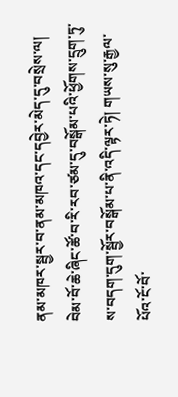ནམ་མཁར་སྦྱར་བ་ནམ་མཁའ་དང་དབྱེར་མེད་དུ་བསྲེས་ལ། བེམ་བོ་ཆེ་ཞིང་ཚོ་བ་རི་རབ་ཙམ་དུ་བསྒོམ་པའི་ཕྱོགས་དྲུག་ཏུ་ས་བདག་དུག་སྦྱོར་བསྒོམ་པ་ནི་འདི་ལྟར་ཏེ། གཡས་སུ་རྒྱལ་པོའ་ངོ་བོ་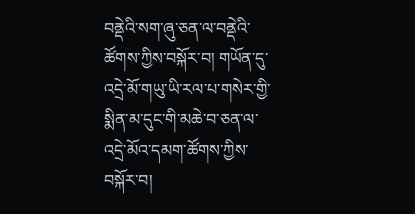བནྡེའི་སག་ཞུ་ཅན་ལ་བནྡེའི་ཚོགས་ཀྱིས་བསྐོར་བ། གཡོན་དུ་འདྲེ་མོ་གཡུ་ཡི་རལ་པ་གསེར་གྱི་སྨིན་མ་དུང་གི་མཆེ་བ་ཅན་ལ་འདྲེ་མོའ་དམག་ཚོགས་ཀྱིས་བསྐོར་བ།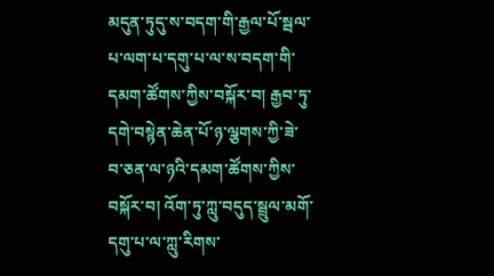མདུན་ཏུདུ་ས་བདག་གི་རྒྱལ་པོ་སྦལ་པ་ལག་པ་དགུ་པ་ལ་ས་བདག་གི་དམག་ཚོགས་ཀྱིས་བསྐོར་བ། རྒྱབ་ཏུ་དགེ་བསྙེན་ཆེན་པོ་ཉ་ལྕགས་ཀྱི་ཟེ་བ་ཅན་ལ་ཉའི་དམག་ཚོགས་ཀྱིས་བསྐོར་བ། འོག་ཏུ་ཀླུ་བདུད་སྦྲུལ་མགོ་དགུ་པ་ལ་ཀླུ་རིགས་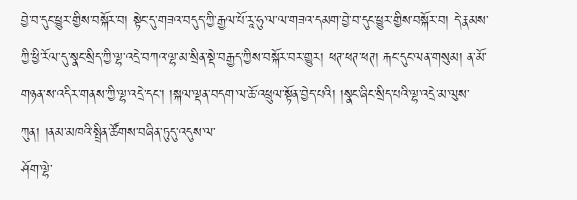བྱེ་བ་དུང་ཕྱུར་གྱིས་བསྐོར་བ། སྟེང་དུ་གཟའ་བདུད་ཀྱི་རྒྱལ་པོ་རཱ་ཧུ་ལ་ལ་གཟའ་དམག་བྱེ་བ་དུང་ཕྱུར་གྱིས་བསྐོར་བ། དེ་རྣམས་ཀྱི་ཕྱི་རོལ་དུ་སྣང་སྲིད་ཀྱི་ལྷ་འདྲེ་བཀའ་ལྷ་མ་སྲིན་སྡེ་བརྒྱད་ཀྱིས་བསྐོར་བར་གྱུར། ཕཊ་ཕཊ་ཕཊ། རྐང་དུང་ལན་གསུམ། ན་མོ་གཉན་ས་འདིར་གནས་ཀྱི་ལྷ་འདྲེ་དང་། །སྐལ་ལྡན་བདག་ལ་ཆོ་འཕྲུལ་སྟོན་བྱེད་པའི། །སྣང་ཞིང་སྲིད་པའི་ལྷ་འདྲེ་མ་ལུས་ཀུན། །ནམ་མཁའི་སྤྲིན་ཚོགས་བཞིན་ཏུདུ་འདུས་ལ་
ཤོག་ལྷེ་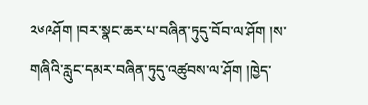༢༦༩ཤོག །བར་སྣང་ཆར་པ་བཞིན་ཏུདུ་བོབ་ལ་ཤོག །ས་གཞིའི་རླུང་དམར་བཞིན་ཏུདུ་འཚུབས་ལ་ཤོག །ཁྱེད་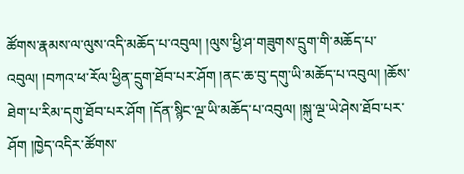ཚོགས་རྣམས་ལ་ལུས་འདི་མཆོད་པ་འབུལ། །ལུས་ཕྱི་ཤ་གཟུགས་དྲུག་གི་མཆོད་པ་འབུལ། །བཀའ་ཕ་རོལ་ཕྱིན་དྲུག་ཐོབ་པར་ཤོག །ནང་ཆ་བུ་དགུ་ཡི་མཆོད་པ་འབུལ། །ཆོས་ཐེག་པ་རིམ་དགུ་ཐོབ་པར་ཤོག །དོན་སྙིང་ལྔ་ཡི་མཆོད་པ་འབུལ། །སྐུ་ལྔ་ཡེ་ཤེས་ཐོབ་པར་ཤོག །ཁྱེད་འདིར་ཚོགས་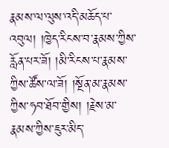རྣམས་ལ་ལུས་འདི་མཆོད་པ་འབུལ། །ཁྱེད་རིངས་བ་རྣམས་ཀྱིས་རློན་པར་ཟོ། །མི་རིངས་པ་རྣམས་ཀྱིས་ཚོས་ལ་ཟོ། །སྔོན་མ་རྣམས་ཀྱིས་ཧབ་ཐོབ་གྱིས། །རྗེས་མ་རྣམས་ཀྱིས་ཇུར་མིད་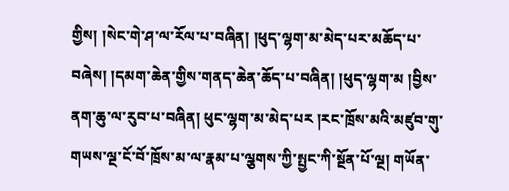གྱིས། །སེང་གེ་ཤ་ལ་རོལ་པ་བཞིན། །ཕུད་ལྷག་མ་མེད་པར་མཆོད་པ་བཞེས། །དམག་ཆེན་གྱིས་གནད་ཆེན་ཆོད་པ་བཞིན། །ཕུད་ལྷག་མ །བྱིས་ནག་ཆུ་ལ་རུབ་པ་བཞིན། ཕུང་ལྷག་མ་མེད་པར །རང་ཁྲོས་མའི་མཛུབ་གུ་གཡས་ལྔ་ངོ་བོ་ཁྲོས་མ་ལ་རྣམ་པ་ལྕགས་ཀྱི་སྤྱང་ཀི་སྔོན་པོ་ལྔ། གཡོན་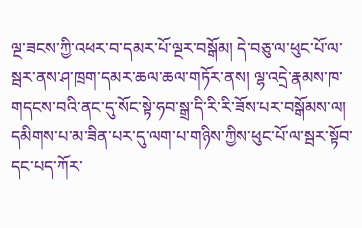ལྔ་ཟངས་ཀྱི་འཕར་བ་དམར་པོ་ལྔར་བསྒོམ། དེ་བཅུ་ལ་ཕུང་པོ་ལ་སྦར་ནས་ཤ་ཁྲག་དམར་ཆལ་ཆལ་གཏོར་ནས། ལྷ་འདྲེ་རྣམས་ཁ་གདངས་བའི་ནང་དུ་སོང་སྟེ་ཧབ་སྒྲ་དི་རི་རི་ཟོས་པར་བསྒོམས་ལ། དམིགས་པ་མ་ཟིན་པར་དུ་ལག་པ་གཉིས་ཀྱིས་ཕུང་པོ་ལ་སྦར་སྟོབ་དང་པད་ཀོར་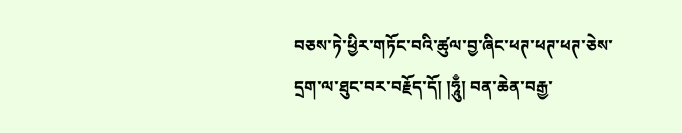བཅས་ཏེ་ཕྱིར་གཏོང་བའི་ཚུལ་བྱ་ཞིང་ཕཊ་ཕཊ་ཕཊ་ཅེས་དྲག་ལ་ཐུང་བར་བརྗོད་དོ། །ཧཱུྃ། བན་ཆེན་བརྒྱ་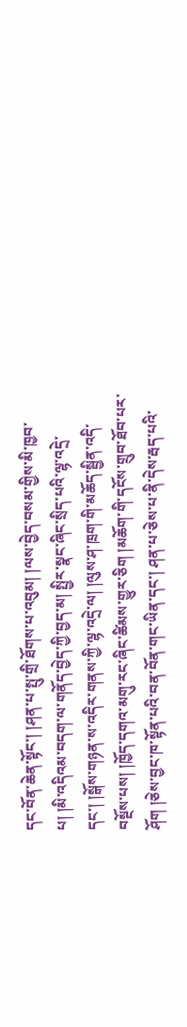དང་བོན་ཆེན་སྟོང་། །ཤན་པ་སྤུ་གྲི་ཐོགས་པ་འབུམ། །ལས་བྱེད་བསམ་གྱིས་མི་ཁྱབ་པ། །མི་འདིའམ་བདག་ལ་གནོད་བྱེད་ཀྱི་བྱད་མ། སྤྱིར་སྣང་ཞིང་སྲིད་པའི་ལྷ་འདྲེ་དང་། །སྒོས་གཉན་ས་འདིར་གནས་ཀྱི་ལྷ་འདྲེ་ལ། །ལུས་ཤ་ཁྲག་གི་མཆོད་སྦྱིན་འདི་བསྔོས་པས། །ཁྱོད་དགའ་མགུ་རང་ཞིང་ཚིམས་གྱུར་ཅིག །མཆོག་གི་དངོས་གྲུབ་ཐོབ་པར་ཤོག །ཅེས་བྱང་ཁ་སྟོན་པའི་བན་བོན་གང་ཡིན་དང་། ཤན་པ་ཅེས་པ་ནི་དེས་རྦད་པའི་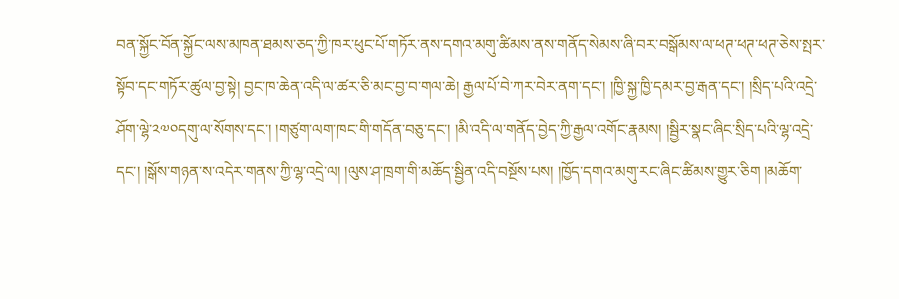བན་སྐྱོང་བོན་སྐྱོང་ལས་མཁན་ཐམས་ཅད་ཀྱི་ཁར་ཕུང་པོ་གཏོར་ནས་དགའ་མགུ་ཚིམས་ནས་གནོད་སེམས་ཞི་བར་བསྒོམས་ལ་ཕཊ་ཕཊ་ཕཊ་ཅེས་སྤར་སྟོབ་དང་གཏོར་ཚུལ་བྱ་སྟེ། བྱང་ཁ་ཆེན་འདི་ལ་ཚར་ཅི་མང་བྱ་བ་གལ་ཆེ། རྒྱལ་པོ་བེ་ཀར་བེར་ནག་དང་། །ཁྱི་སྐྱ་ཁྱི་དམར་བྱ་རྒན་དང་། །སྲིད་པའི་འདྲེ་
ཤོག་ལྷེ་༢༧༠དགུ་ལ་སོགས་དང་། །གཙུག་ལག་ཁང་གི་གདོན་བཅུ་དང་། །མི་འདི་ལ་གནོད་བྱེད་ཀྱི་རྒྱལ་འགོང་རྣམས། །སྦྱིར་སྣང་ཞིང་སྲིད་པའི་ལྷ་འདྲེ་དང་། །སྒོས་གཉན་ས་འདེར་གནས་ཀྱི་ལྷ་འདྲེ་ལ། །ལུས་ཤ་ཁྲག་གི་མཆོད་སྦྱིན་འདི་བསྔོས་པས། །ཁྱོད་དགའ་མགུ་རང་ཞིང་ཚིམས་གྱུར་ཅིག །མཆོག་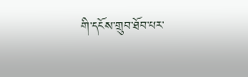གི་དངོས་གྲུབ་ཐོབ་པར་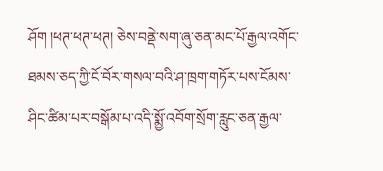ཤོག །ཕཊ་ཕཊ་ཕཊ། ཅེས་བནྡེ་སག་ཞུ་ཅན་མང་པོ་རྒྱལ་འགོང་ཐམས་ཅད་ཀྱི་ངོ་བོར་གསལ་བའི་ཤ་ཁྲག་གཏོར་པས་ངོམས་ཤིང་ཚིམ་པར་བསྒོམ་པ་འདི་སྨྱོ་འབོག་སྲོག་རླུང་ཅན་རྒྱལ་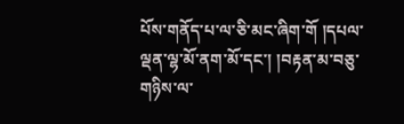པོས་གནོད་པ་ལ་ཅི་མང་ཞིག་གོ །དཔལ་ལྡན་ལྷ་མོ་ནག་མོ་དང་། །བརྟན་མ་བཅུ་གཉིས་ལ་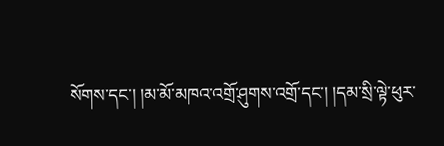སོགས་དང་། །མ་མོ་མཁའ་འགྲོ་ཤུགས་འགྲོ་དང་། །དམ་སྲི་ལྟེ་ཕུར་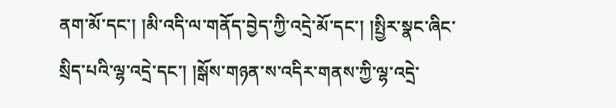ནག་མོ་དང་། །མི་འདི་ལ་གནོད་བྱེད་ཀྱི་འདྲེ་མོ་དང་། །སྤྱིར་སྣང་ཞིང་སྲིད་པའི་ལྷ་འདྲེ་དང་། །སྒོས་གཉན་ས་འདིར་གནས་ཀྱི་ལྷ་འདྲེ་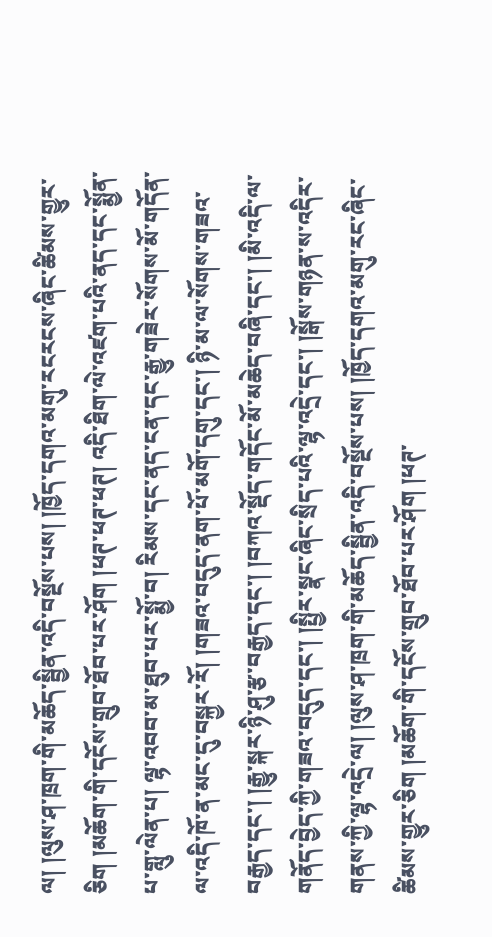ལ། །ལུས་ཤ་ཁྲག་གི་མཆོད་སྦྱིན་འདི་བསྔོས་པས། །ཁྱོད་དགའ་མགུ་རངརངས་ཞིང་ཚིམས་གྱུར་ཅིག །མཆོག་གི་དངོས་གྲུབ་ཐོབ་པར་ཤོག །ཕཊ་ཕཊ་ཕཊ། འདི་ཐིག་ལེ་འཛག་པའི་ནད་དང་སྨྱོན་པ་གླུ་ལེན་པ། ལྷ་འབབ་མ་ཐུབ་པར་སྨྱོ་བ། རིམས་དང་ནད་ངན་དང་རྒྱུ་གཟེར་སོགས་མོ་གདོན་ལ་འདི་ཁོ་ན་མང་དུ་བསྐྱར་རོ། །གཟའ་བདུད་ནག་པོ་མགོ་དགུ་དང་། ཉི་མ་ལ་སོགས་གཟའ་བརྒྱད་དང་། །རྒྱུ་སྐར་ཉི་ཤུ་རྩ་བརྒྱད་དང་། །བཀའ་སྡོད་གདོང་མོ་མཆེད་བཞི་དང་། །མི་འདི་ལ་གནོད་བྱེད་ཀྱི་གཟའ་བདུད་དང་། །སྤྱིར་སྣང་ཞིང་སྲིད་པའི་ལྷ་འདྲེ་དང་། །སྒོས་གཉན་ས་འདིར་གནས་ཀྱི་ལྷ་འདྲེ་ལ། །ལུས་ཤ་ཁྲག་གི་མཆོད་སྦྱིན་འདི་བསྔོས་པས། །ཁྱོད་དགའ་མགུ་རང་ཞིང་ཚིམས་གྱུར་ཅིག །མཆོག་གི་དངོས་གྲུབ་ཐོབ་པར་ཤོག །ཕཊ་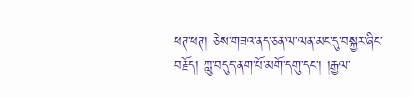ཕཊ་ཕཊ། ཅེས་གཟའ་ནད་ཅན་ལ་ལན་མང་དུ་བསྐྱར་ཞིང་བརྗོད། ཀླུ་བདུད་ནག་པོ་མགོ་དགུ་དང་། །རྒྱལ་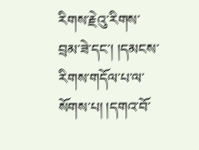རིགས་རྗེའུ་རིགས་བྲམ་ཟེ་དང་། །དམངས་རིགས་གདོལ་པ་ལ་སོགས་པ། །དགའ་བོ་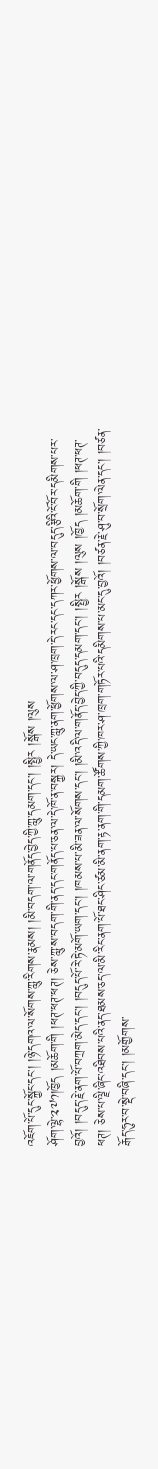འཇོག་པོ་དུང་སྐྱོང་དང་། །ཉེ་དགའ་ལ་སོགས་ཀླུ་རིགས་རྣམས། །མི་བདག་ལ་གནོད་བྱེད་ཀྱི་ཀླུ་དམག་དང་། །སྤྱིར །སྒོས །ལུས
ཤོག་ལྷེ་༢༧༡།ཁྱོད །མཆོག་གི །ཕཊ་ཕཊ་ཕཊ། ཅེས་ཀླུ་ས་བདག་གི་ནད་དང་གནོད་པ་ཅན་ལ་དེ་ཁོ་ན་བསྐྱར། དེ་ཡང་ཀླུ་ནག་ཕྱོགས་ལ་ཤ་ཁྲག་དེ་རང་དང་དཀར་ཕྱོགས་ལ་བདུད་རྩིའི་ངོ་བོར་དམིགས་པར་བྱའོ། །བདུད་རྗེ་ནག་པོ་བཀྲག་མེད་དང་། །བདུད་པོ་རེ་ཏེ་མགོ་ཡག་དང་། །ཁམས་པ་མི་ཟན་ལ་སོགས་དང་། །མི་འདི་ལ་གནོད་བྱེད་ཀྱི་བདུད་དམག་དང་། །སྤྱིར །སྒོས །ལུས །ཁྱོད །མཆོག་གི །ཕཊ་ཕཊ་ཕཊ། ཅེས་པ་ལྗི་ཞིང་འཐིབས་པའི་ནད་ཐམས་ཅད་ལ་མི་རིང་ནག་པོ་ཐང་ཤིང་ཙམ་མི་ནག་རྟ་ནག་གི་དམག་ཚོགས་ཀྱི་ཁར་ཤ་ཁྲག་གཏོར་པའི་དམིགས་པ་མང་དུ་བྱའོ། །བཙན་རྗེ་ཤུ་བ་སྲོག་ལེན་དང་། །བཙན་རྒོད་ཧུར་བ་སྡེ་བཞི་དང་། །མགྱོགས་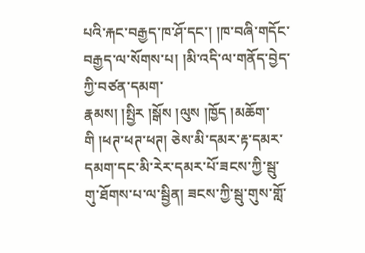པའི་རྐང་བརྒྱད་ཁ་ཤོ་དང་། །ཁ་བཞི་གདོང་བརྒྱད་ལ་སོགས་པ། །མི་འདི་ལ་གནོད་བྱེད་ཀྱི་བཙན་དམག་རྣམས། །སྤྱིར །སྒོས །ལུས །ཁྱོད །མཆོག་གི །ཕཊ་ཕཊ་ཕཊ། ཅེས་མི་དམར་རྟ་དམར་དམག་དང་མི་རེར་དམར་པོ་ཟངས་ཀྱི་སྦུ་གུ་ཐོགས་པ་ལ་སྦྱིན། ཟངས་ཀྱི་སྦུ་གུས་གློ་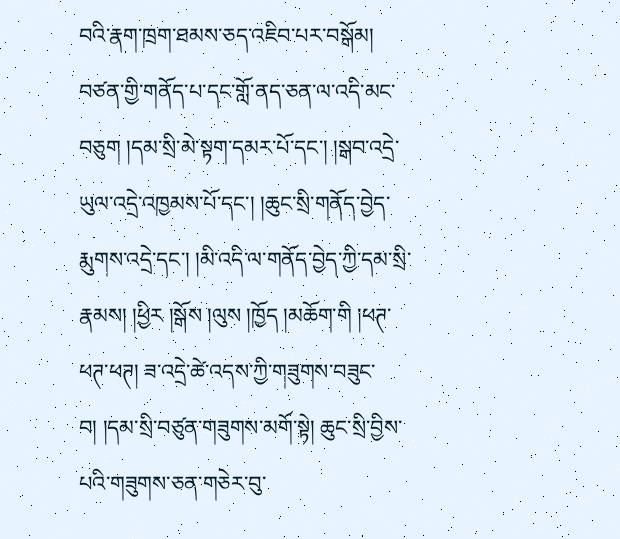བའི་རྣག་ཁྲག་ཐམས་ཅད་འཇིབ་པར་བསྒོམ། བཙན་གྱི་གནོད་པ་དང་གློ་ནད་ཅན་ལ་འདི་མང་བཅུག །དམ་སྲི་མེ་སྟག་དམར་པོ་དང་། །སྒབ་འདྲེ་ཡུལ་འདྲེ་འཁྱམས་པོ་དང་། །ཆུང་སྲི་གནོད་བྱེད་རྨུགས་འདྲེ་དང་། །མི་འདི་ལ་གནོད་བྱེད་ཀྱི་དམ་སྲི་རྣམས། །ཕྱིར །སྒོས །ལུས །ཁྱོད །མཆོག་གི །ཕཊ་ཕཊ་ཕཊ། ཟ་འདྲེ་ཚེ་འདས་ཀྱི་གཟུགས་བཟུང་བ། །དམ་སྲི་བཙུན་གཟུགས་མགོ་སྟེ། ཆུང་སྲི་བྱིས་པའི་གཟུགས་ཅན་གཅེར་བུ་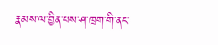རྣམས་ལ་བྱིན་པས་ཤ་ཁྲག་གི་ནང་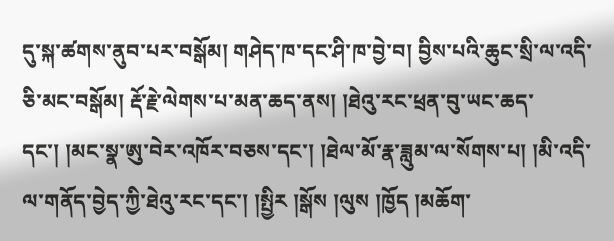དུ་སྐ་ཚགས་ནུབ་པར་བསྒོམ། གཤེད་ཁ་དང་ཤི་ཁ་བྱེ་བ། བྱིས་པའི་ཆུང་སྲི་ལ་འདི་ཅི་མང་བསྒོམ། རྡོ་རྗེ་ལེགས་པ་མན་ཆད་ནས། །ཐེའུ་རང་ཕྲན་བུ་ཡང་ཆད་དང་། །མང་སྣ་ཨུ་བེར་འཁོར་བཅས་དང་། །ཐེལ་མོ་རྣ་ཟླུམ་ལ་སོགས་པ། །མི་འདི་ལ་གནོད་བྱེད་ཀྱི་ཐེའུ་རང་དང་། །སྤྱིར །སྒོས །ལུས །ཁྱོད །མཆོག་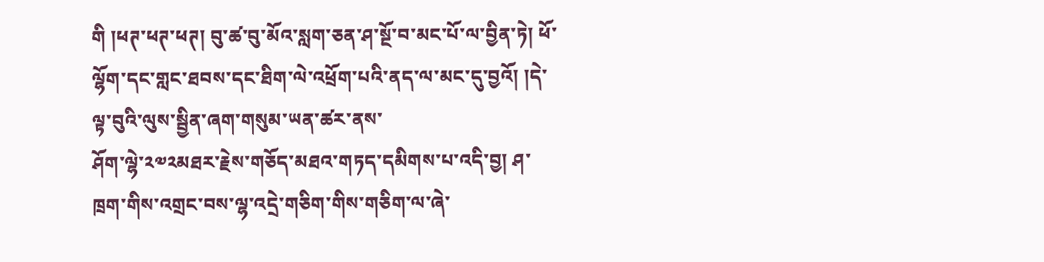གི །ཕཊ་ཕཊ་ཕཊ། བུ་ཚ་བུ་མོའ་སླག་ཅན་ཤ་སྔོ་བ་མང་པོ་ལ་བྱིན་ཏེ། ཕོ་ལྷོག་དང་གླང་ཐབས་དང་ཐིག་ལེ་འཕྲོག་པའི་ནད་ལ་མང་དུ་བྱའོ། །དེ་ལྟ་བུའི་ལུས་སྦྱིན་ཞག་གསུམ་ཡན་ཚར་ནས་
ཤོག་ལྷེ་༢༧༢མཐར་རྗེས་གཅོད་མཐའ་གཏད་དམིགས་པ་འདི་བྱ། ཤ་ཁྲག་གིས་འགྲང་བས་ལྷ་འདྲེ་གཅིག་གིས་གཅིག་ལ་ཞེ་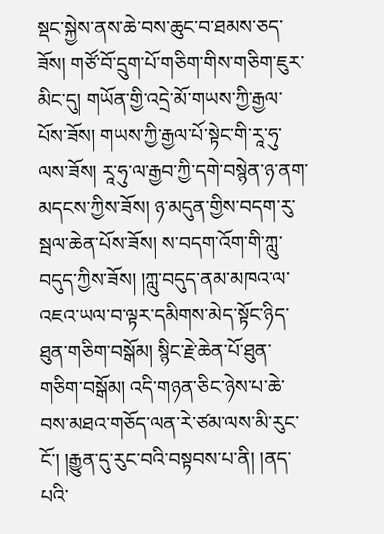སྡང་སྐྱེས་ནས་ཆེ་བས་ཆུང་བ་ཐམས་ཅད་ཟོས། གཙོ་བོ་དྲུག་པོ་གཅིག་གིས་གཅིག་ཇུར་མིང་དུ། གཡོན་གྱི་འདྲེ་མོ་གཡས་ཀྱི་རྒྱལ་པོས་ཟོས། གཡས་ཀྱི་རྒྱལ་པོ་སྟེང་གི་རཱ་ཧུ་ལས་ཟོས། རཱ་ཧུ་ལ་རྒྱབ་ཀྱི་དགེ་བསྙེན་ཉ་ནག་མདངས་ཀྱིས་ཟོས། ཉ་མདུན་གྱིས་བདག་རུ་སྦལ་ཆེན་པོས་ཟོས། ས་བདག་འོག་གི་ཀླུ་བདུད་ཀྱིས་ཟོས། །ཀླུ་བདུད་ནམ་མཁའ་ལ་འཇའ་ཡལ་བ་ལྟར་དམིགས་མེད་སྟོང་ཉིད་ཐུན་གཅིག་བསྒོམ། སྙིང་རྗེ་ཆེན་པོ་ཐུན་གཅིག་བསྒོམ། འདི་གཉན་ཅིང་ཉེས་པ་ཆེ་བས་མཐའ་གཅོད་ལན་རེ་ཙམ་ལས་མི་རུང་ངོ་། །རྒྱུན་དུ་རུང་བའི་བསྟབས་པ་ནི། །ནད་པའི་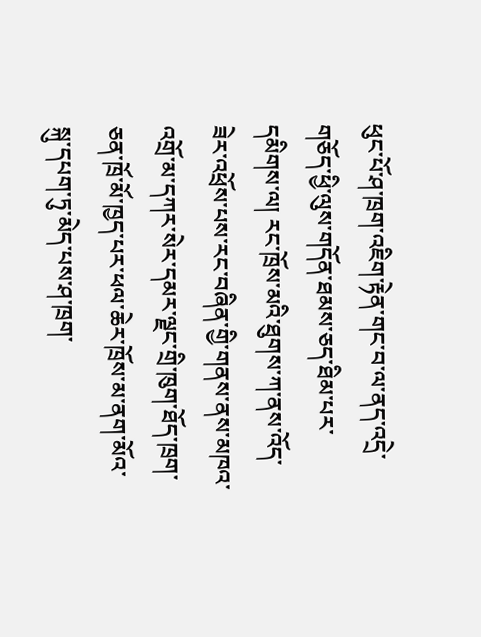ཕུང་པོ་ཤ་ཁྲག་འཇིག་རྟེན་གང་བ་ལ་ནད་འདྲེ་གཅོད་ཕྱི་ལུས་གདོན་ཐམས་ཅད་ཐིམ་པར་དམིགས་ལ། རང་ཁྲོས་མའི་ཐུགས་ཀ་ནས་འོད་ཟེར་འཕྲོས་པས་རང་བཞིན་གྱི་གནས་ནས་མཁའ་འགྲོ་མ་དཀར་སེར་དམར་ལྗང་གྲི་ཁུག་ཐོད་ཁྲག་ཅན་ཁྲོ་མོ་ཁྱད་པར་ཕལ་ཆེར་ཁྲོས་མ་ནག་མོའ་སྐུ་དཔག་ཏུ་མེད་པས་ཤ་ཁྲག་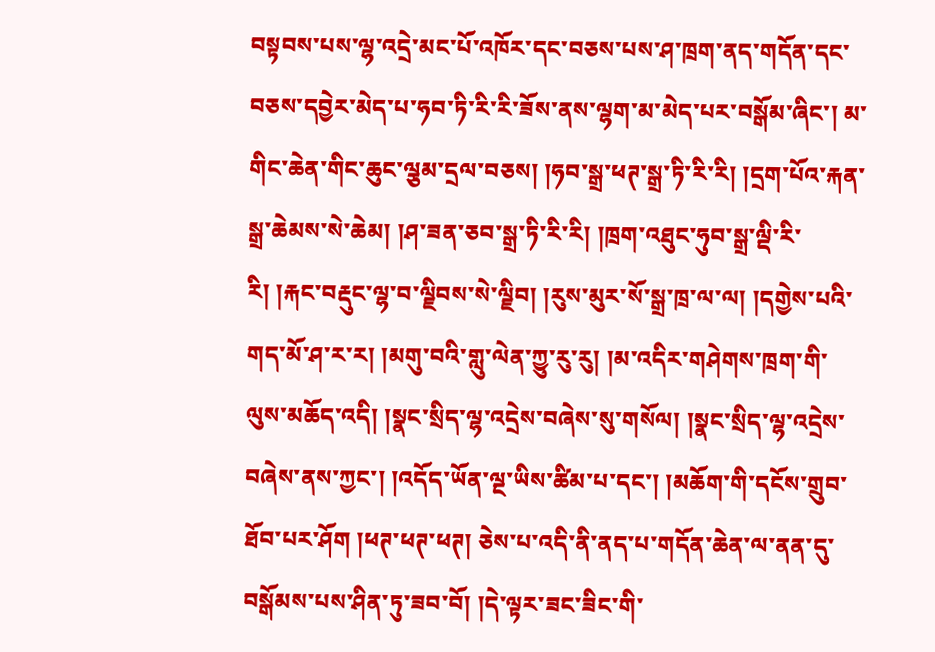བསྟབས་པས་ལྷ་འདྲེ་མང་པོ་འཁོར་དང་བཅས་པས་ཤ་ཁྲག་ནད་གདོན་དང་བཅས་དབྱེར་མེད་པ་ཧབ་ཏི་རི་རི་ཟོས་ནས་ལྷག་མ་མེད་པར་བསྒོམ་ཞིང་། མ་གིང་ཆེན་གིང་ཆུང་ལྕམ་དྲལ་བཅས། །ཧབ་སྒྲ་ཕཊ་སྒྲ་ཏི་རི་རི། །དྲག་པོའ་རྐན་སྒྲ་ཆེམས་སེ་ཆེམ། །ཤ་ཟན་ཅབ་སྒྲ་ཏི་རི་རི། །ཁྲག་འཐུང་ཧུབ་སྒྲ་ལྡི་རི་རི། །རྐང་བརྡུང་ལྷ་བ་ལྗིབས་སེ་ལྗིབ། །རུས་མུར་སོ་སྒྲ་ཁྲ་ལ་ལ། །དགྱེས་པའི་གད་མོ་ཤ་ར་ར། །མགུ་བའི་གླུ་ལེན་ཀྱུ་རུ་རུ། །མ་འདིར་གཤེགས་ཁྲག་གི་ལུས་མཆོད་འདི། །སྣང་སྲིད་ལྷ་འདྲེས་བཞེས་སུ་གསོལ། །སྣང་སྲིད་ལྷ་འདྲེས་བཞེས་ནས་ཀྱང་། །འདོད་ཡོན་ལྔ་ཡིས་ཚིམ་པ་དང་། །མཆོག་གི་དངོས་གྲུབ་ཐོབ་པར་ཤོག །ཕཊ་ཕཊ་ཕཊ། ཅེས་པ་འདི་ནི་ནད་པ་གདོན་ཆེན་ལ་ནན་དུ་བསྒོམས་པས་ཤིན་ཏུ་ཟབ་བོ། །དེ་ལྟར་ཟང་ཟིང་གི་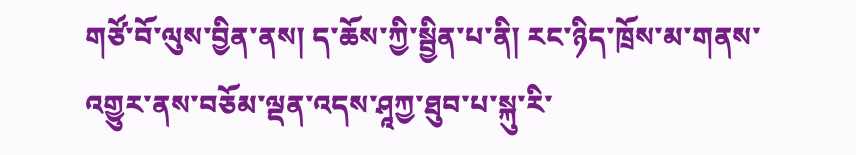གཙོ་བོ་ལུས་བྱིན་ནས། ད་ཆོས་ཀྱི་སྦྱིན་པ་ནི། རང་ཉིད་ཁྲོས་མ་གནས་འགྱུར་ནས་བཅོམ་ལྡན་འདས་ཤཱཀྱ་ཐུབ་པ་སྐུ་རི་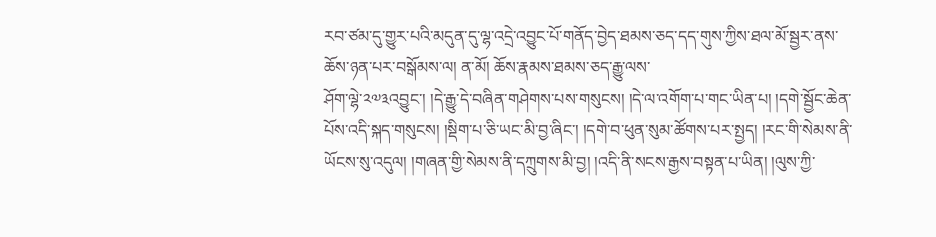རབ་ཙམ་དུ་གྱུར་པའི་མདུན་དུ་ལྷ་འདྲེ་འབྱུང་པོ་གནོད་བྱེད་ཐམས་ཅད་དད་གུས་ཀྱིས་ཐལ་མོ་སྦྱར་ནས་ཆོས་ཉན་པར་བསྒོམས་ལ། ན་མོ། ཆོས་རྣམས་ཐམས་ཅད་རྒྱུ་ལས་
ཤོག་ལྷེ་༢༧༣འབྱུང་། །དེ་རྒྱུ་དེ་བཞིན་གཤེགས་པས་གསུངས། །དེ་ལ་འགོག་པ་གང་ཡིན་པ། །དགེ་སྦྱོང་ཆེན་པོས་འདི་སྐད་གསུངས། །སྡིག་པ་ཅི་ཡང་མི་བྱ་ཞིང་། །དགེ་བ་ཕུན་སུམ་ཚོགས་པར་སྤྱད། །རང་གི་སེམས་ནི་ཡོངས་སུ་འདུལ། །གཞན་གྱི་སེམས་ནི་དཀྲུགས་མི་བྱ། །འདི་ནི་སངས་རྒྱས་བསྟན་པ་ཡིན། །ལུས་ཀྱི་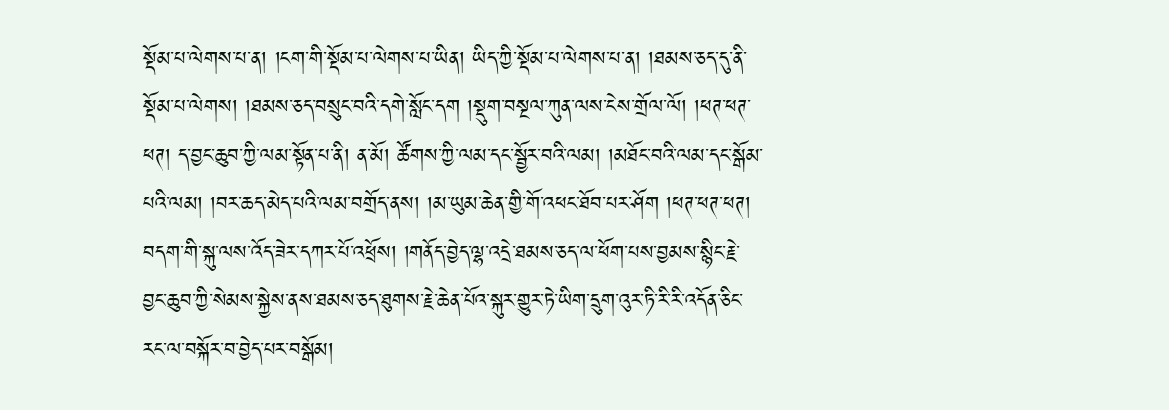སྡོམ་པ་ལེགས་པ་ན། །ངག་གི་སྡོམ་པ་ལེགས་པ་ཡིན། ཡིད་ཀྱི་སྡོམ་པ་ལེགས་པ་ན། །ཐམས་ཅད་དུ་ནི་སྡོམ་པ་ལེགས། །ཐམས་ཅད་བསྲུང་བའི་དགེ་སློང་དག །སྡུག་བསྔལ་ཀུན་ལས་ངེས་གྲོལ་ལོ། །ཕཊ་ཕཊ་ཕཊ། ད་བྱང་ཆུབ་ཀྱི་ལམ་སྟོན་པ་ནི། ན་མོ། ཚོགས་ཀྱི་ལམ་དང་སྦྱོར་བའི་ལམ། །མཐོང་བའི་ལམ་དང་སྒོམ་པའི་ལམ། །བར་ཆད་མེད་པའི་ལམ་བགྲོད་ནས། །མ་ཡུམ་ཆེན་གྱི་གོ་འཕང་ཐོབ་པར་ཤོག །ཕཊ་ཕཊ་ཕཊ། བདག་གི་སྐུ་ལས་འོད་ཟེར་དཀར་པོ་འཕྲོས། །གནོད་བྱེད་ལྷ་འདྲེ་ཐམས་ཅད་ལ་ཕོག་པས་བྱམས་སྙིང་རྗེ་བྱང་ཆུབ་ཀྱི་སེམས་སྐྱེས་ནས་ཐམས་ཅད་ཐུགས་རྗེ་ཆེན་པོའ་སྐུར་གྱུར་ཏེ་ཡིག་དྲུག་འུར་ཏི་རི་རི་འདོན་ཅིང་རང་ལ་བསྐོར་བ་བྱེད་པར་བསྒོམ།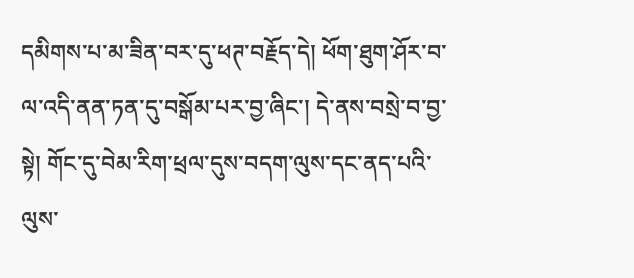དམིགས་པ་མ་ཟིན་བར་དུ་ཕཊ་བརྗོད་དེ། ཕོག་ཐུག་ཤོར་བ་ལ་འདི་ནན་ཏན་དུ་བསྒོམ་པར་བྱ་ཞིང་། དེ་ནས་བསྲེ་བ་བྱ་སྟེ། གོང་དུ་བེམ་རིག་ཕྲལ་དུས་བདག་ལུས་དང་ནད་པའི་ལུས་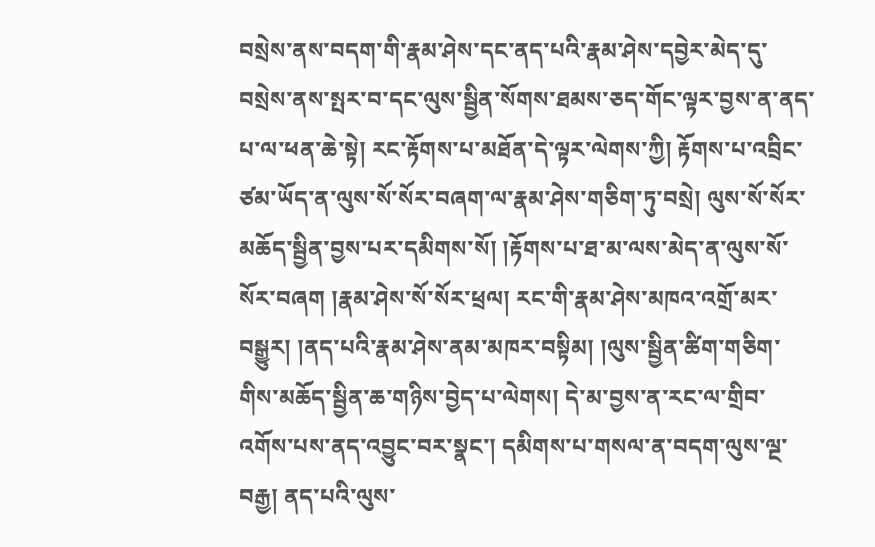བསྲེས་ནས་བདག་གི་རྣམ་ཤེས་དང་ནད་པའི་རྣམ་ཤེས་དབྱེར་མེད་དུ་བསྲེས་ནས་སྤར་བ་དང་ལུས་སྦྱིན་སོགས་ཐམས་ཅད་གོང་ལྟར་བྱས་ན་ནད་པ་ལ་ཕན་ཆེ་སྟེ། རང་རྟོགས་པ་མཐོན་དེ་ལྟར་ལེགས་ཀྱི། རྟོགས་པ་འབྲིང་ཙམ་ཡོད་ན་ལུས་སོ་སོར་བཞག་ལ་རྣམ་ཤེས་གཅིག་ཏུ་བསྲེ། ལུས་སོ་སོར་མཆོད་སྦྱིན་བྱས་པར་དམིགས་སོ། །རྟོགས་པ་ཐ་མ་ལས་མེད་ན་ལུས་སོ་སོར་བཞག །རྣམ་ཤེས་སོ་སོར་ཕྲལ། རང་གི་རྣམ་ཤེས་མཁའ་འགྲོ་མར་བསྒྱུར། །ནད་པའི་རྣམ་ཤེས་ནམ་མཁར་བསྟིམ། །ལུས་སྦྱིན་ཚིག་གཅིག་གིས་མཆོད་སྦྱིན་ཆ་གཉིས་བྱེད་པ་ལེགས། དེ་མ་བྱས་ན་རང་ལ་གྲིབ་འགོས་པས་ནད་འབྱུང་བར་སྣང་། དམིགས་པ་གསལ་ན་བདག་ལུས་ལྔ་བརྒྱ། ནད་པའི་ལུས་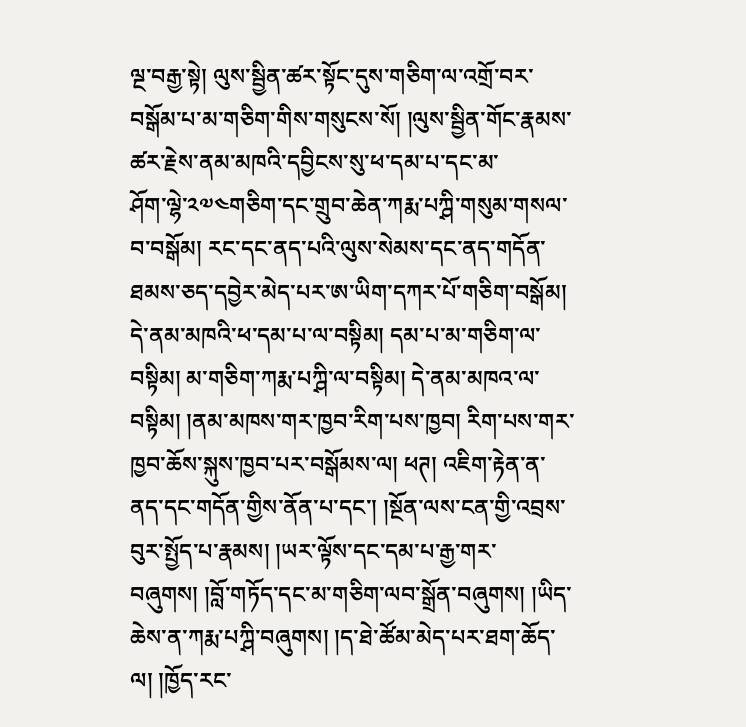ལྔ་བརྒྱ་སྟེ། ལུས་སྦྱིན་ཚར་སྟོང་དུས་གཅིག་ལ་འགྲོ་བར་བསྒོམ་པ་མ་གཅིག་གིས་གསུངས་སོ། །ལུས་སྦྱིན་གོང་རྣམས་ཚར་རྗེས་ནམ་མཁའི་དབྱིངས་སུ་ཕ་དམ་པ་དང་མ་
ཤོག་ལྷེ་༢༧༤གཅིག་དང་གྲུབ་ཆེན་ཀརྨ་པཀྴི་གསུམ་གསལ་བ་བསྒོམ། རང་དང་ནད་པའི་ལུས་སེམས་དང་ནད་གདོན་ཐམས་ཅད་དབྱེར་མེད་པར་ཨ་ཡིག་དཀར་པོ་གཅིག་བསྒོམ། དེ་ནམ་མཁའི་ཕ་དམ་པ་ལ་བསྟིམ། དམ་པ་མ་གཅིག་ལ་བསྟིམ། མ་གཅིག་ཀརྨ་པཀྴི་ལ་བསྟིམ། དེ་ནམ་མཁའ་ལ་བསྟིམ། །ནམ་མཁས་གར་ཁྱབ་རིག་པས་ཁྱབ། རིག་པས་གར་ཁྱབ་ཆོས་སྐུས་ཁྱབ་པར་བསྒོམས་ལ། ཕཊ། འཇིག་རྟེན་ན་ནད་དང་གདོན་གྱིས་ནོན་པ་དང་། །སྔོན་ལས་ངན་གྱི་འབྲས་བུར་སྤྱོད་པ་རྣམས། །ཡར་ལྟོས་དང་དམ་པ་རྒྱ་གར་བཞུགས། །བློ་གཏོད་དང་མ་གཅིག་ལབ་སྒྲོན་བཞུགས། །ཡིད་ཆེས་ན་ཀརྨ་པཀྴི་བཞུགས། །ད་ཐེ་ཚོམ་མེད་པར་ཐག་ཆོད་ལ། །ཁྱོད་རང་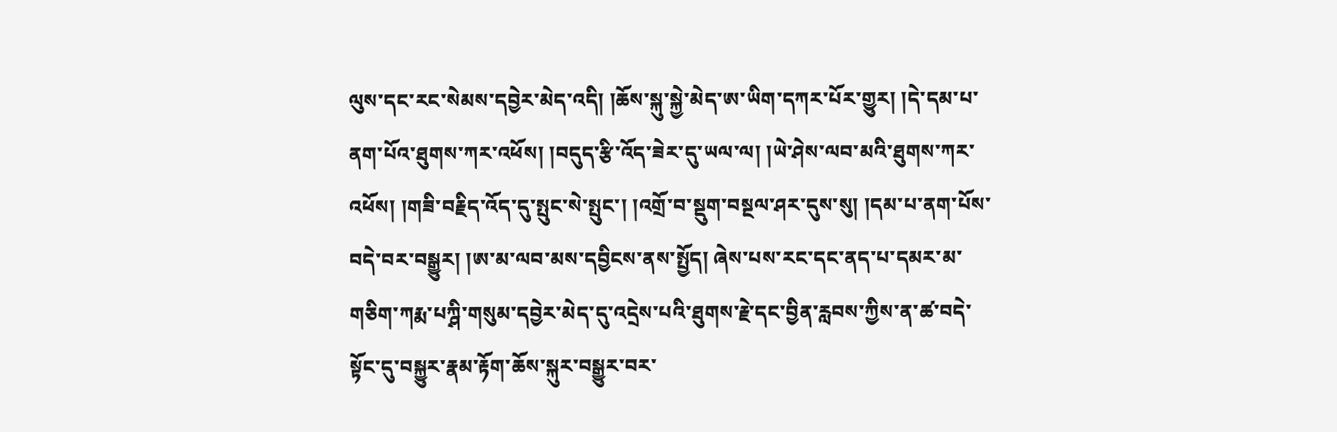ལུས་དང་རང་སེམས་དབྱེར་མེད་འདི། །ཆོས་སྐུ་སྐྱེ་མེད་ཨ་ཡིག་དཀར་པོར་གྱུར། །དེ་དམ་པ་ནག་པོའ་ཐུགས་ཀར་འཕོས། །བདུད་རྩི་འོད་ཟེར་དུ་ཡལ་ལ། །ཡེ་ཤེས་ལབ་མའི་ཐུགས་ཀར་འཕོས། །གཟི་བརྗིད་འོད་དུ་སྤུང་སེ་སྤུང་། །འགྲོ་བ་སྡུག་བསྔལ་ཤར་དུས་སུ། །དམ་པ་ནག་པོས་བདེ་བར་བསྒྱུར། །ཨ་མ་ལབ་མས་དབྱིངས་ནས་སྤྱོད། ཞེས་པས་རང་དང་ནད་པ་དམར་མ་གཅིག་ཀརྨ་པཀྴི་གསུམ་དབྱེར་མེད་དུ་འདྲེས་པའི་ཐུགས་རྗེ་དང་བྱིན་རླབས་ཀྱིས་ན་ཚ་བདེ་སྟོང་དུ་བསྐྱུར་རྣམ་རྟོག་ཆོས་སྐུར་བསྒྱུར་བར་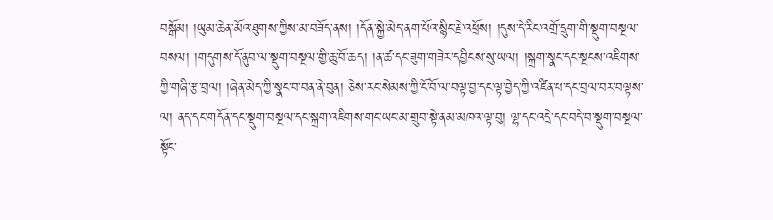བསྒོམ། །ཡུམ་ཆེན་མོའ་ཐུགས་ཀྱིས་མ་བཟོད་ནས། །དོན་སྐྱེ་མེད་ནག་པོའ་སྙིང་རྗེ་འཕྲོས། །དུས་དེ་རིང་འགྲོ་དྲུག་གི་སྡུག་བསྔལ་བསལ། །གདུགས་དོ་ནུབ་ལ་སྡུག་བསྔལ་གྱི་ཆུ་བོ་ཆད། །ན་ཚ་དང་ཟུག་གཟེར་དབྱིངས་སུ་ཡལ། །སྐྲག་སྣང་དང་སྔངས་འཇིགས་ཀྱི་གཞི་རྩ་བྲལ། །ཞེན་མེད་ཀྱི་སྣང་བ་བན་ནེ་བུན། ཅེས་རང་སེམས་ཀྱི་ངོ་བོ་ལ་བལྟ་བྱ་དང་ལྟ་བྱེད་ཀྱི་འཛིན་པ་དང་བྲལ་བར་བལྟས་ལ། ནད་དང་གདོན་དང་སྡུག་བསྔལ་དང་སྐྲག་འཇིགས་གང་ཡང་མ་གྲུབ་སྟེ་ནམ་མཁའ་ལྟ་བུ། ལྷ་དང་འདྲེ་དང་བདེ་བ་སྡུག་བསྔལ་སྟོང་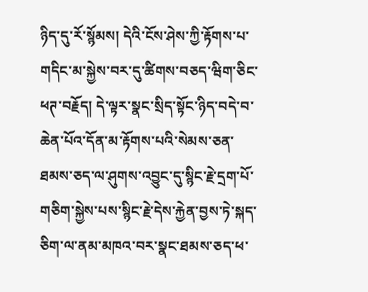ཉིད་དུ་རོ་སྙོམས། དེའི་ངོས་ཤེས་ཀྱི་རྟོགས་པ་གདིང་མ་སྐྱེས་བར་དུ་ཚིགས་བཅད་ཝིག་ཅིང་ཕཊ་བརྗོད། དེ་ལྟར་སྣང་སྲིད་སྟོང་ཉིད་བདེ་བ་ཆེན་པོའ་དོན་མ་རྟོགས་པའི་སེམས་ཅན་ཐམས་ཅད་ལ་ཤུགས་འབྱུང་དུ་སྙིང་རྗེ་དྲག་པོ་གཅིག་སྐྱེས་པས་སྙིང་རྗེ་དེས་རྐྱེན་བྱས་ཏེ་སྐད་ཅིག་ལ་ནམ་མཁའ་བར་སྣང་ཐམས་ཅད་ཕ་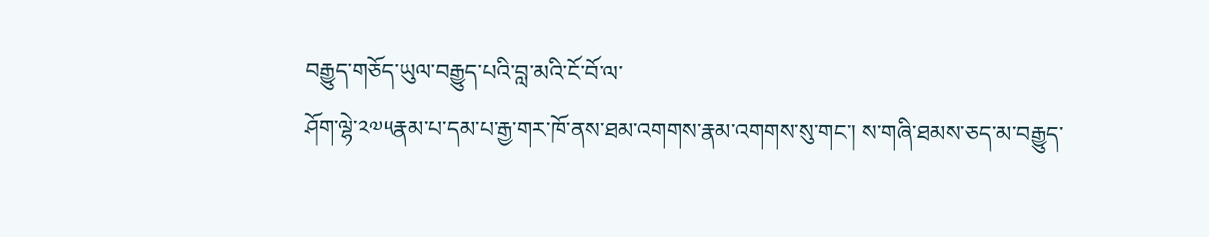བརྒྱུད་གཅོད་ཡུལ་བརྒྱུད་པའི་བླ་མའི་ངོ་བོ་ལ་
ཤོག་ལྷེ་༢༧༥རྣམ་པ་དམ་པ་རྒྱ་གར་ཁོ་ནས་ཐམ་འགགས་རྣམ་འགགས་སུ་གང་། ས་གཞི་ཐམས་ཅད་མ་བརྒྱུད་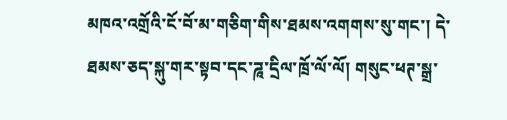མཁའ་འགྲོའི་ངོ་བོ་མ་གཅིག་གིས་ཐམས་འགགས་སུ་གང་། དེ་ཐམས་ཅད་སྐུ་གར་སྟབ་དང་ཌཱ་དྲིལ་ཁྲོ་ལོ་ལོ། གསུང་ཕཊ་སྒྲ་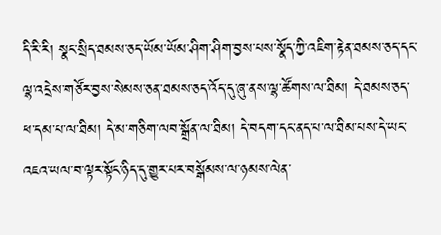དི་རི་རི། སྣང་སྲིད་ཐམས་ཅད་ཡོམ་ཡོམ་ཤིག་ཤིག་བྱས་པས་སྣོད་ཀྱི་འཇིག་རྟེན་ཐམས་ཅད་དང་ལྷ་འདྲེས་གཙོར་བྱས་སེམས་ཅན་ཐམས་ཅད་འོད་དུ་ཞུ་ནས་ལྷ་ཚོགས་ལ་ཐིམ། དེ་ཐམས་ཅད་ཕ་དམ་པ་ལ་ཐིམ། དེ་མ་གཅིག་ལབ་སྒྲོན་ལ་ཐིམ། དེ་བདག་དང་ནད་པ་ལ་ཐིམ་པས་དེ་ཡང་འཇའ་ཡལ་བ་ལྟར་སྟོང་ཉིད་དུ་གྱུར་པར་བསྒོམས་ལ་ཉམས་ལེན་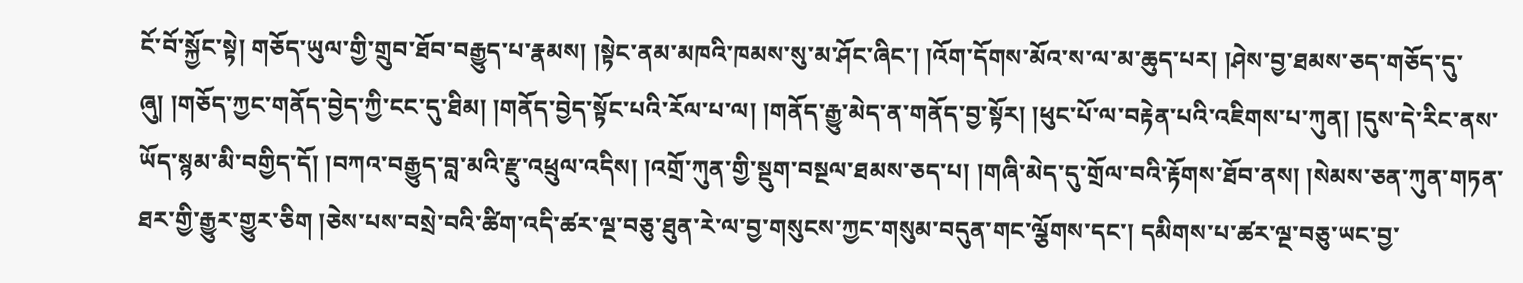ངོ་བོ་སྐྱོང་སྟེ། གཅོད་ཡུལ་གྱི་གྲུབ་ཐོབ་བརྒྱུད་པ་རྣམས། །སྟེང་ནམ་མཁའི་ཁམས་སུ་མ་ཤོང་ཞིང་། །འོག་དོགས་མོའ་ས་ལ་མ་ཆུད་པར། །ཤེས་བྱ་ཐམས་ཅད་གཅོད་དུ་ཞུ། །གཅོད་ཀྱང་གནོད་བྱེད་ཀྱི་ངང་དུ་ཐིམ། །གནོད་བྱེད་སྟོང་པའི་རོལ་པ་ལ། །གནོད་རྒྱུ་མེད་ན་གནོད་བྱ་སྟོར། །ཕུང་པོ་ལ་བརྟེན་པའི་འཇིགས་པ་ཀུན། །དུས་དེ་རིང་ནས་ཡོད་སྙམ་མི་བགྱིད་དོ། །བཀའ་བརྒྱུད་བླ་མའི་རྫུ་འཕྲུལ་འདིས། །འགྲོ་ཀུན་གྱི་སྡུག་བསྔལ་ཐམས་ཅད་པ། །གཞི་མེད་དུ་གྲོལ་བའི་རྟོགས་ཐོབ་ནས། །སེམས་ཅན་ཀུན་གཏན་ཐར་གྱི་རྒྱུར་གྱུར་ཅིག །ཅེས་པས་བསྲེ་བའི་ཚིག་འདི་ཚར་ལྔ་བཅུ་ཐུན་རེ་ལ་བྱ་གསུངས་ཀྱང་གསུམ་བདུན་གང་ལྕོགས་དང་། དམིགས་པ་ཚར་ལྔ་བཅུ་ཡང་བྱ་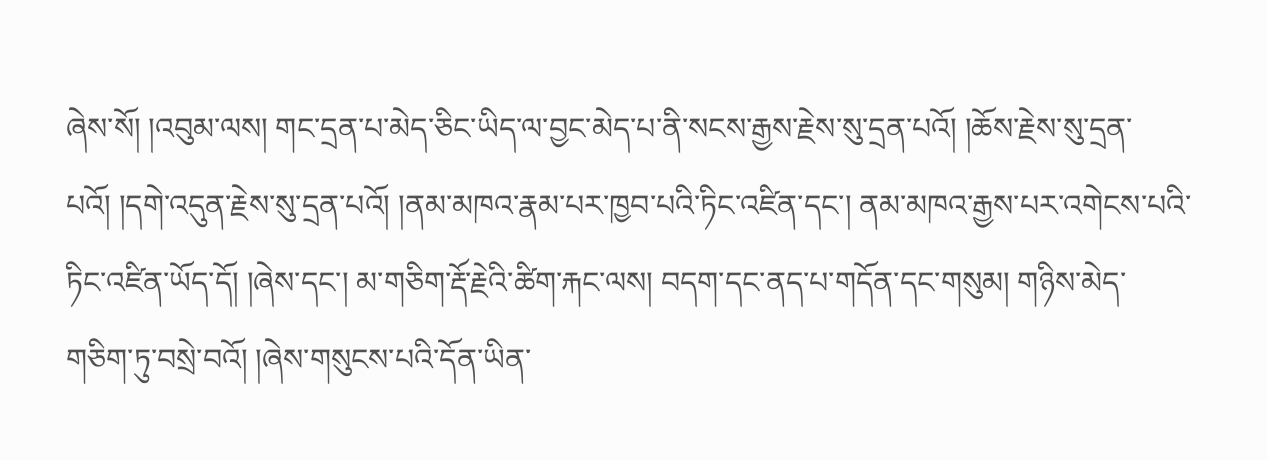ཞེས་སོ། །འབུམ་ལས། གང་དྲན་པ་མེད་ཅིང་ཡིད་ལ་བྱང་མེད་པ་ནི་སངས་རྒྱས་རྗེས་སུ་དྲན་པའོ། །ཆོས་རྗེས་སུ་དྲན་པའོ། །དགེ་འདུན་རྗེས་སུ་དྲན་པའོ། །ནམ་མཁའ་རྣམ་པར་ཁྱབ་པའི་ཏིང་འཛིན་དང་། ནམ་མཁའ་རྒྱས་པར་འགེངས་པའི་ཏིང་འཛིན་ཡོད་དོ། །ཞེས་དང་། མ་གཅིག་རྡོ་རྗེའི་ཚིག་རྐང་ལས། བདག་དང་ནད་པ་གདོན་དང་གསུམ། གཉིས་མེད་གཅིག་ཏུ་བསྲེ་བའོ། །ཞེས་གསུངས་པའི་དོན་ཡིན་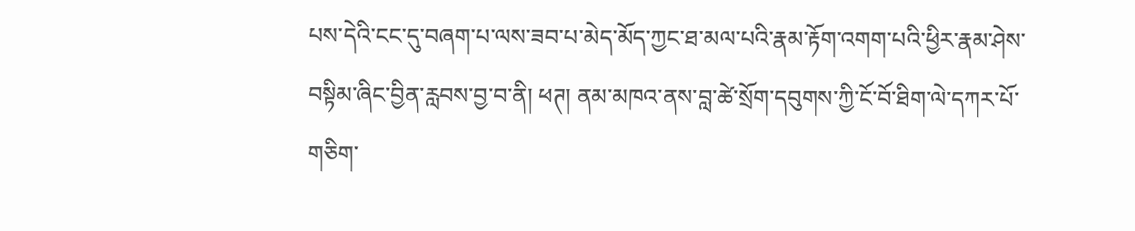པས་དེའི་ངང་དུ་བཞག་པ་ལས་ཟབ་པ་མེད་མོད་ཀྱང་ཐ་མལ་པའི་རྣམ་རྟོག་འགག་པའི་ཕྱིར་རྣམ་ཤེས་བསྟིམ་ཞིང་བྱིན་རླབས་བྱ་བ་ནི། ཕཊ། ནམ་མཁའ་ནས་བླ་ཚེ་སྲོག་དབུགས་ཀྱི་ངོ་བོ་ཐིག་ལེ་དཀར་པོ་གཅིག་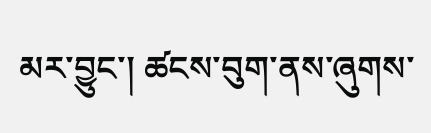མར་བྱུང་། ཚངས་བུག་ནས་ཞུགས་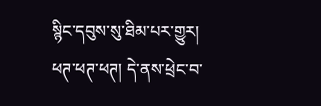སྙིང་དབུས་སུ་ཐིམ་པར་གྱུར། ཕཊ་ཕཊ་ཕཊ། དེ་ནས་ཕྲེང་བ་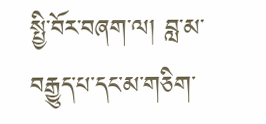སྤྱི་བོར་བཞག་ལ། བླ་མ་བརྒྱུད་པ་དང་མ་གཅིག་